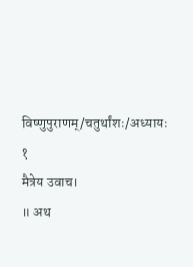विष्णुपुराणम्/चतुर्थांशः/अध्यायः १
मैत्रेय उवाच।
॥ अथ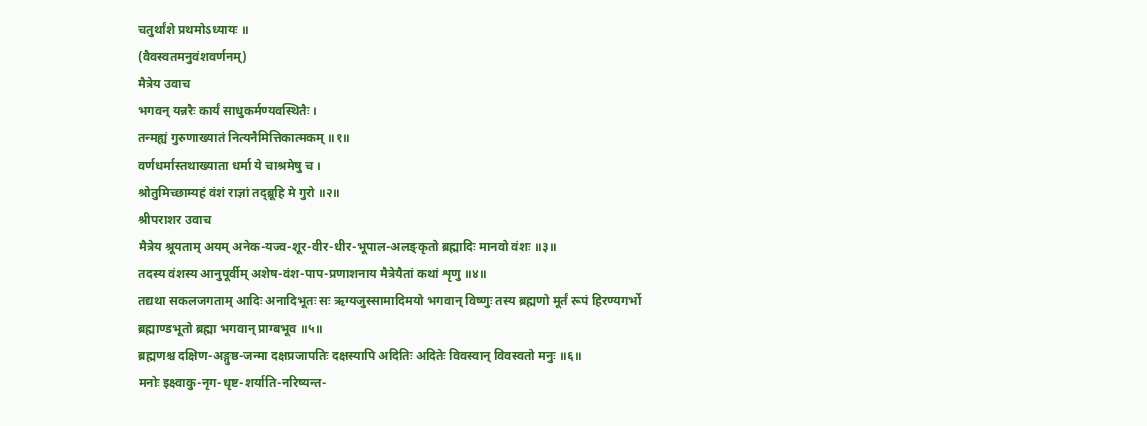चतुर्थांशे प्रथमोऽध्यायः ॥
(वैवस्वतमनुवंशवर्णनम्)
मैत्रेय उवाच
भगवन् यन्नरैः कार्यं साधुकर्मण्यवस्थितैः ।
तन्मह्यं गुरुणाख्यातं नित्यनैमित्तिकात्मकम् ॥१॥
वर्णधर्मास्तथाख्याता धर्मा ये चाश्रमेषु च ।
श्रोतुमिच्छाम्यहं वंशं राज्ञां तद्ब्रूहि मे गुरो ॥२॥
श्रीपराशर उवाच
मैत्रेय श्रूयताम् अयम् अनेक-यज्व-शूर-वीर-धीर-भूपाल-अलङ्कृतो ब्रह्मादिः मानवो वंशः ॥३॥
तदस्य वंशस्य आनुपूर्वीम् अशेष-वंश-पाप-प्रणाशनाय मैत्रेयैतां कथां शृणु ॥४॥
तद्यथा सकलजगताम् आदिः अनादिभूतः सः ऋग्यजुस्सामादिमयो भगवान् विष्णुः तस्य ब्रह्मणो मूर्तं रूपं हिरण्यगर्भो ब्रह्माण्डभूतो ब्रह्मा भगवान् प्राग्बभूव ॥५॥
ब्रह्मणश्च दक्षिण-अङ्गुष्ठ-जन्मा दक्षप्रजापतिः दक्षस्यापि अदितिः अदितेः विवस्वान् विवस्वतो मनुः ॥६॥
मनोः इक्ष्वाकु-नृग-धृष्ट-शर्याति-नरिष्यन्त-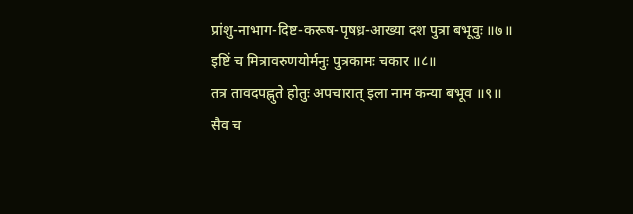प्रांशु-नाभाग-दिष्ट-करूष-पृषध्र-आख्या दश पुत्रा बभूवुः ॥७॥
इष्टिं च मित्रावरुणयोर्मनुः पुत्रकामः चकार ॥८॥
तत्र तावदपह्नुते होतुः अपचारात् इला नाम कन्या बभूव ॥९॥
सैव च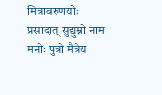मित्रावरुणयोः प्रसादात् सुद्युम्नो नाम मनोः पुत्रो मैत्रेय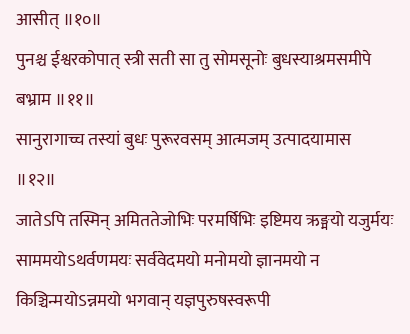आसीत् ॥१०॥
पुनश्च ईश्वरकोपात् स्त्री सती सा तु सोमसूनोः बुधस्याश्रमसमीपे बभ्राम ॥११॥
सानुरागाच्च तस्यां बुधः पुरूरवसम् आत्मजम् उत्पादयामास ॥१२॥
जातेऽपि तस्मिन् अमिततेजोभिः परमर्षिभिः इष्टिमय ऋङ्मयो यजुर्मयः साममयोऽथर्वणमयः सर्ववेदमयो मनोमयो ज्ञानमयो न किञ्चिन्मयोऽन्नमयो भगवान् यज्ञपुरुषस्वरूपी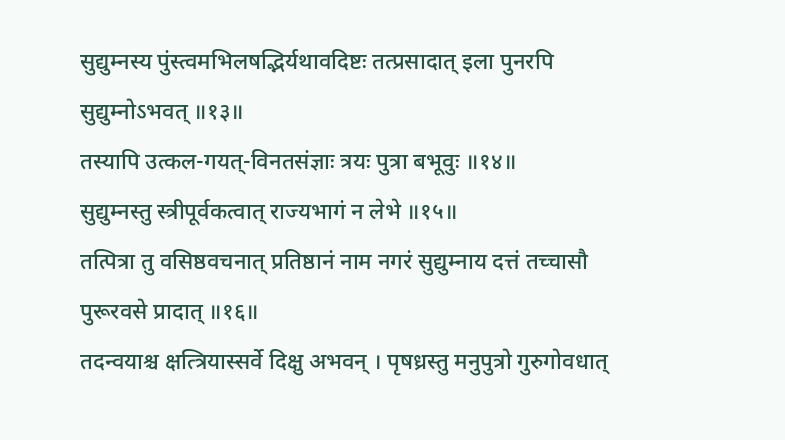सुद्युम्नस्य पुंस्त्वमभिलषद्भिर्यथावदिष्टः तत्प्रसादात् इला पुनरपि सुद्युम्नोऽभवत् ॥१३॥
तस्यापि उत्कल-गयत्-विनतसंज्ञाः त्रयः पुत्रा बभूवुः ॥१४॥
सुद्युम्नस्तु स्त्रीपूर्वकत्वात् राज्यभागं न लेभे ॥१५॥
तत्पित्रा तु वसिष्ठवचनात् प्रतिष्ठानं नाम नगरं सुद्युम्नाय दत्तं तच्चासौ पुरूरवसे प्रादात् ॥१६॥
तदन्वयाश्च क्षत्त्रियास्सर्वे दिक्षु अभवन् । पृषध्रस्तु मनुपुत्रो गुरुगोवधात्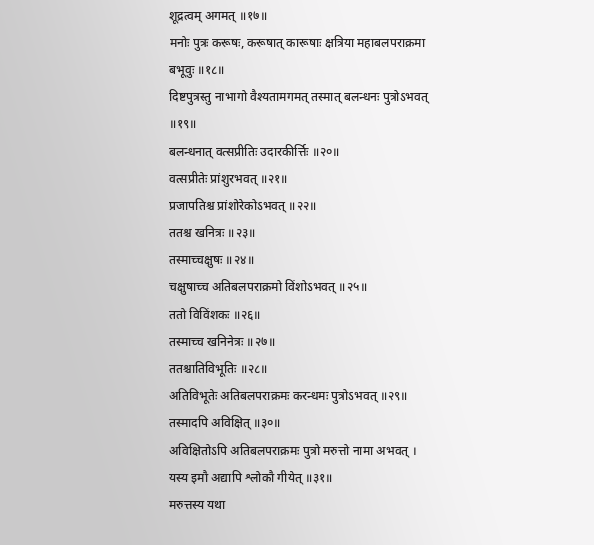शूद्रत्वम् अगमत् ॥१७॥
मनोः पुत्रः करूषः, करूषात् कारूषाः क्षत्रिया महाबलपराक्रमा बभूवुः ॥१८॥
दिष्टपुत्रस्तु नाभागो वैश्यतामगमत् तस्मात् बलन्धनः पुत्रोऽभवत् ॥१९॥
बलन्धनात् वत्सप्रीतिः उदारकीर्त्तिः ॥२०॥
वत्सप्रीतेः प्रांशुरभवत् ॥२१॥
प्रजापतिश्च प्रांशोरेकोऽभवत् ॥२२॥
ततश्च खनित्रः ॥२३॥
तस्माच्चक्षुषः ॥२४॥
चक्षुषाच्च अतिबलपराक्रमो विंशोऽभवत् ॥२५॥
ततो विविंशकः ॥२६॥
तस्माच्च खनिनेत्रः ॥२७॥
ततश्चातिविभूतिः ॥२८॥
अतिविभूतेः अतिबलपराक्रमः करन्धमः पुत्रोऽभवत् ॥२९॥
तस्मादपि अविक्षित् ॥३०॥
अविक्षितोऽपि अतिबलपराक्रमः पुत्रो मरुत्तो नामा अभवत् ।
यस्य इमौ अद्यापि श्लोकौ गीयेत् ॥३१॥
मरुत्तस्य यथा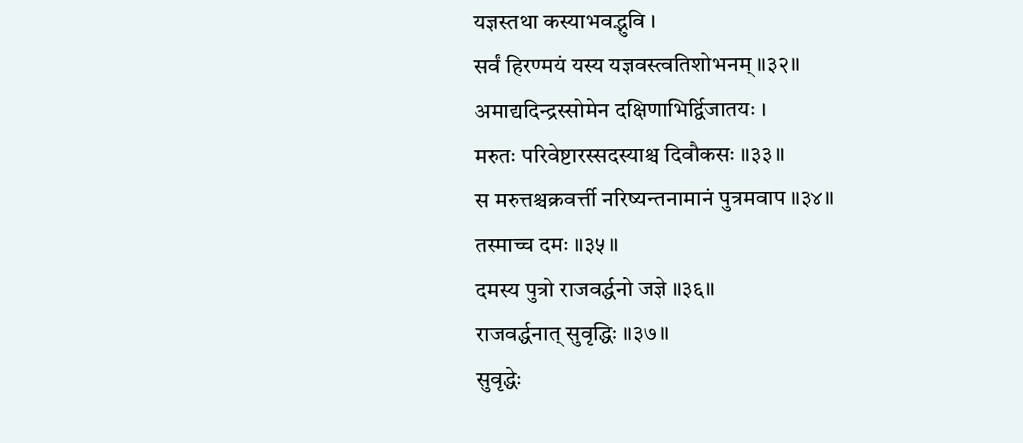यज्ञस्तथा कस्याभवद्भुवि ।
सर्वं हिरण्मयं यस्य यज्ञवस्त्वतिशोभनम् ॥३२॥
अमाद्यदिन्द्रस्सोमेन दक्षिणाभिर्द्विजातयः ।
मरुतः परिवेष्टारस्सदस्याश्च दिवौकसः ॥३३॥
स मरुत्तश्चक्रवर्त्ती नरिष्यन्तनामानं पुत्रमवाप ॥३४॥
तस्माच्च दमः ॥३५॥
दमस्य पुत्रो राजवर्द्धनो जज्ञे ॥३६॥
राजवर्द्धनात् सुवृद्धिः ॥३७॥
सुवृद्धेः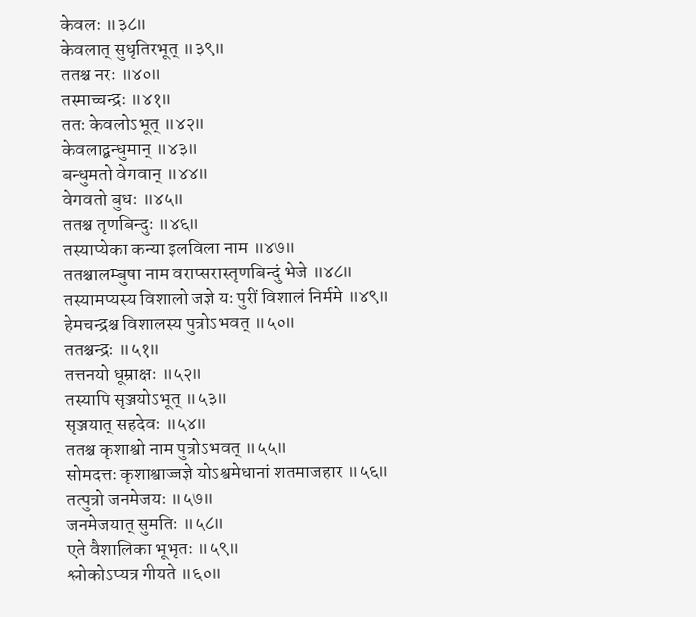केवलः ॥३८॥
केवलात् सुधृतिरभूत् ॥३९॥
ततश्च नरः ॥४०॥
तस्माच्चन्द्रः ॥४१॥
ततः केवलोऽभूत् ॥४२॥
केवलाद्बन्धुमान् ॥४३॥
बन्धुमतो वेगवान् ॥४४॥
वेगवतो बुधः ॥४५॥
ततश्च तृणबिन्दुः ॥४६॥
तस्याप्येका कन्या इलविला नाम ॥४७॥
ततश्चालम्बुषा नाम वराप्सरास्तृणबिन्दुं भेजे ॥४८॥
तस्यामप्यस्य विशालो जज्ञे यः पुरीं विशालं निर्ममे ॥४९॥
हेमचन्द्रश्च विशालस्य पुत्रोऽभवत् ॥५०॥
ततश्चन्द्रः ॥५१॥
तत्तनयो धूम्राक्षः ॥५२॥
तस्यापि सृञ्जयोऽभूत् ॥५३॥
सृञ्जयात् सहदेवः ॥५४॥
ततश्च कृशाश्वो नाम पुत्रोऽभवत् ॥५५॥
सोमदत्तः कृशाश्वाज्जज्ञे योऽश्वमेधानां शतमाजहार ॥५६॥
तत्पुत्रो जनमेजयः ॥५७॥
जनमेजयात् सुमतिः ॥५८॥
एते वैशालिका भूभृतः ॥५९॥
श्लोकोऽप्यत्र गीयते ॥६०॥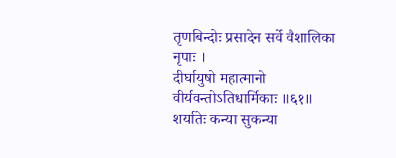तृणबिन्दोः प्रसादेन सर्वे वैशालिका नृपाः ।
दीर्घायुषो महात्मानो वीर्यवन्तोऽतिधार्मिकाः ॥६१॥
शर्यातेः कन्या सुकन्या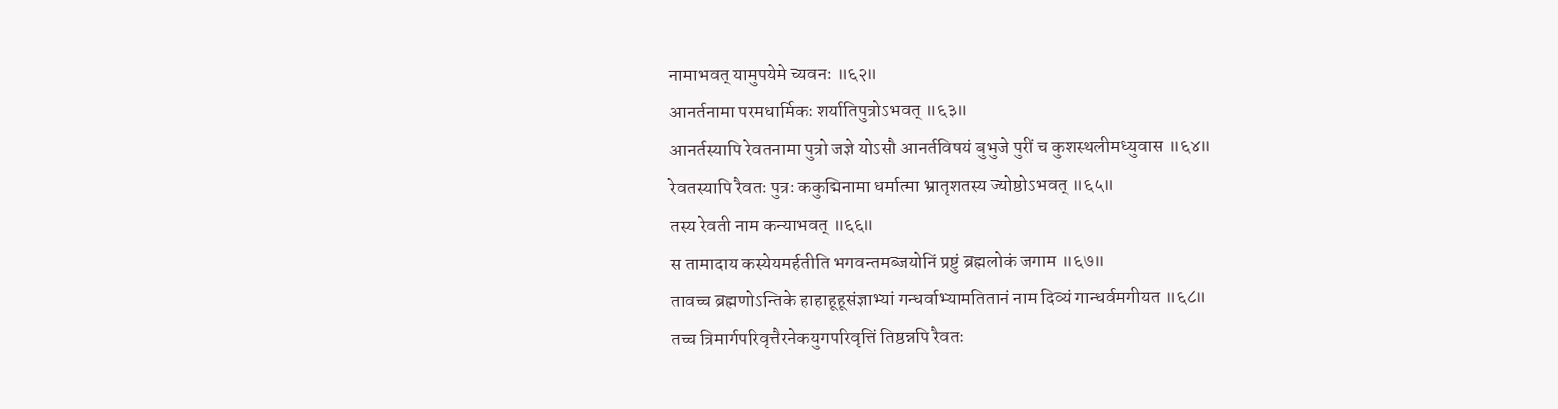नामाभवत् यामुपयेमे च्यवनः ॥६२॥
आनर्तनामा परमधार्मिकः शर्यातिपुत्रोऽभवत् ॥६३॥
आनर्तस्यापि रेवतनामा पुत्रो जज्ञे योऽसौ आनर्तविषयं बुभुजे पुरीं च कुशस्थलीमध्युवास ॥६४॥
रेवतस्यापि रैवतः पुत्रः ककुद्मिनामा धर्मात्मा भ्रातृशतस्य ज्योष्ठोऽभवत् ॥६५॥
तस्य रेवती नाम कन्याभवत् ॥६६॥
स तामादाय कस्येयमर्हतीति भगवन्तमब्जयोनिं प्रष्टुं ब्रह्मलोकं जगाम ॥६७॥
तावच्च ब्रह्मणोऽन्तिके हाहाहूहूसंज्ञाभ्यां गन्धर्वाभ्यामतितानं नाम दिव्यं गान्धर्वमगीयत ॥६८॥
तच्च त्रिमार्गपरिवृत्तैरनेकयुगपरिवृत्तिं तिष्ठन्नपि रैवतः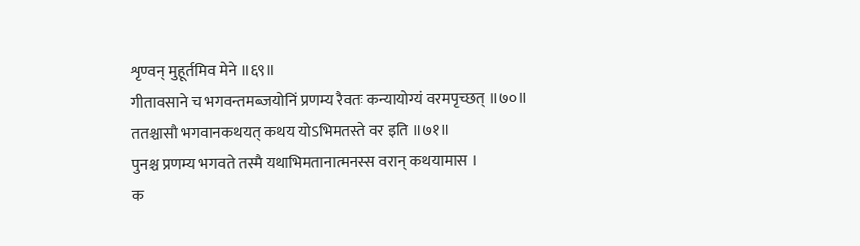शृण्वन् मुहूर्तमिव मेने ॥६९॥
गीतावसाने च भगवन्तमब्जयोनिं प्रणम्य रैवतः कन्यायोग्यं वरमपृच्छत् ॥७०॥
ततश्चासौ भगवानकथयत् कथय योऽभिमतस्ते वर इति ॥७१॥
पुनश्च प्रणम्य भगवते तस्मै यथाभिमतानात्मनस्स वरान् कथयामास ।
क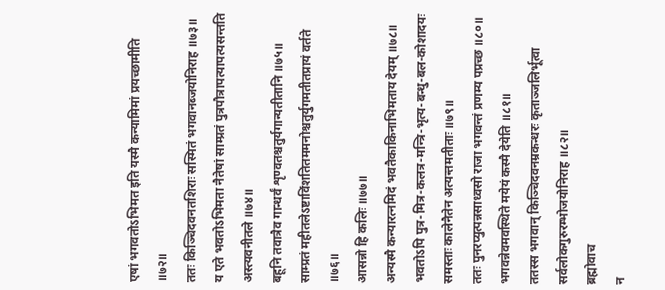एषां भगवतोऽभिमत इति यस्मै कन्यामिमां प्रयच्छामीति ॥७२॥
ततः किञ्चिदवनतशिराः सस्मितं भगवानब्जयोनिराह ॥७३॥
य एते भवतोऽभिमता नैतेषां साम्प्रतं पुत्रपौत्रापत्यापत्यसन्तति अस्त्यवनीतले ॥७४॥
बहूनि तवात्रैव गान्धर्वं शृण्वतश्चतुर्यगान्यतीतानि ॥७५॥
साम्प्रतं महीतलेऽष्टाविंशतितममनोश्चतुर्युगमतीतप्रायं वर्तते ॥७६॥
आसन्नो हि कलिः ॥७७॥
अन्यस्मै कन्यारत्नमिदं भवतैकाकिनाभिमताय देयम् ॥७८॥
भवतोऽपि पुत्र-मित्र-कलत्र-मन्त्रि-भृत्य-बन्धु-बल-कोशादयः समस्ताः कालेनैतेन अत्यन्तमतीताः ॥७९॥
ततः पुनरप्युत्पन्नसाध्वसो राजा भगवन्तं प्रणम्य पप्रच्छ ॥८०॥
भगवन्नेवमवस्थिते मयेयं कस्मै देयेति ॥८१॥
ततस्स भगवान् किञ्चिदवनम्रकन्धरः कृताञ्जलिर्भूत्वा सर्वलोकगुरुरम्भोजयोनिराह ॥८२॥
ब्रह्मोवाच
न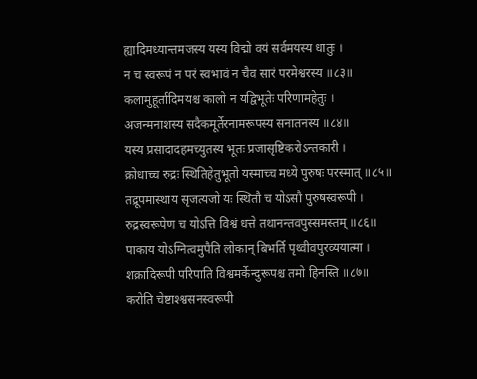ह्यादिमध्यान्तमजस्य यस्य विद्मो वयं सर्वमयस्य धातुः ।
न च स्वरूपं न परं स्वभावं न चैव सारं परमेश्वरस्य ॥८३॥
कलामुहूर्तादिमयश्च कालो न यद्विभूतेः परिणामहेतुः ।
अजन्मनाशस्य सदैकमूर्तेरनामरूपस्य सनातनस्य ॥८४॥
यस्य प्रसादादहमच्युतस्य भूतः प्रजासृष्टिकरोऽन्तकारी ।
क्रोधाच्च रुद्रः स्थितिहेतुभूतो यस्माच्च मध्ये पुरुषः परस्मात् ॥८५॥
तद्रूपमास्थाय सृजत्यजो यः स्थितौ च योऽसौ पुरुषस्वरूपी ।
रुद्रस्वरूपेण च योऽत्ति विश्वं धत्ते तथानन्तवपुस्समस्तम् ॥८६॥
पाकाय योऽग्नित्वमुपैति लोकान् बिभर्ति पृथ्वीवपुरव्ययात्मा ।
शक्रादिरूपी परिपाति विश्वमर्केन्दुरूपश्च तमो हिनस्ति ॥८७॥
करोति चेष्टाश्श्वसनस्वरूपी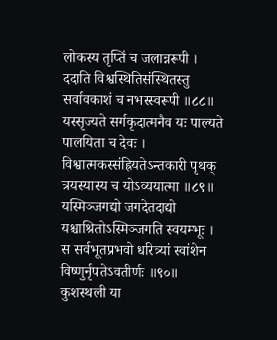लोकस्य तृप्तिं च जलान्नरूपी ।
ददाति विश्वस्थितिसंस्थितस्तु सर्वावकाशं च नभस्स्वरूपी ॥८८॥
यस्सृज्यते सर्गकृदात्मनैव यः पाल्यते पालयिता च देवः ।
विश्वात्मकस्संह्रियतेऽन्तकारी पृथक् त्रयस्यास्य च योऽव्ययात्मा ॥८९॥
यस्मिञ्जगद्यो जगदेतदाद्यो यश्चाश्रितोऽस्मिञ्जगति स्वयम्भूः ।
स सर्वभूतप्रभवो धरित्र्यां स्वांशेन विष्णुर्नृपतेऽवतीर्णः ॥९०॥
कुशस्थली या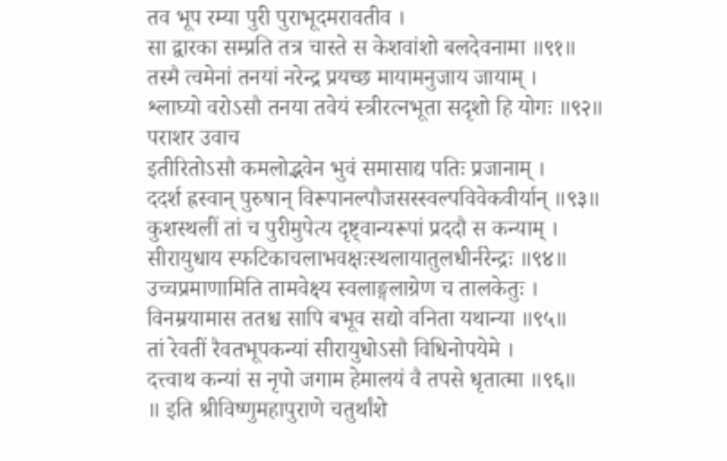तव भूप रम्या पुरी पुराभूदमरावतीव ।
सा द्वारका सम्प्रति तत्र चास्ते स केशवांशो बलदेवनामा ॥९१॥
तस्मै त्वमेनां तनयां नरेन्द्र प्रयच्छ मायामनुजाय जायाम् ।
श्लाघ्यो वरोऽसौ तनया तवेयं स्त्रीरत्नभूता सदृशो हि योगः ॥९२॥
पराशर उवाच
इतीरितोऽसौ कमलोद्भवेन भुवं समासाद्य पतिः प्रजानाम् ।
ददर्श ह्रस्वान् पुरुषान् विरूपानल्पौजसस्स्वल्पविवेकवीर्यान् ॥९३॥
कुशस्थलीं तां च पुरीमुपेत्य दृष्ट्वान्यरूपां प्रददौ स कन्याम् ।
सीरायुधाय स्फटिकाचलाभवक्षःस्थलायातुलधीर्नरेन्द्रः ॥९४॥
उच्चप्रमाणामिति तामवेक्ष्य स्वलाङ्गलाग्रेण च तालकेतुः ।
विनम्रयामास ततश्च सापि बभूव सद्यो वनिता यथान्या ॥९५॥
तां रेवतीं रैवतभूपकन्यां सीरायुधोऽसौ विधिनोपयेमे ।
दत्त्वाथ कन्यां स नृपो जगाम हेमालयं वै तपसे धृतात्मा ॥९६॥
॥ इति श्रीविष्णुमहापुराणे चतुर्थांशे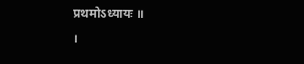प्रथमोऽध्यायः ॥
।